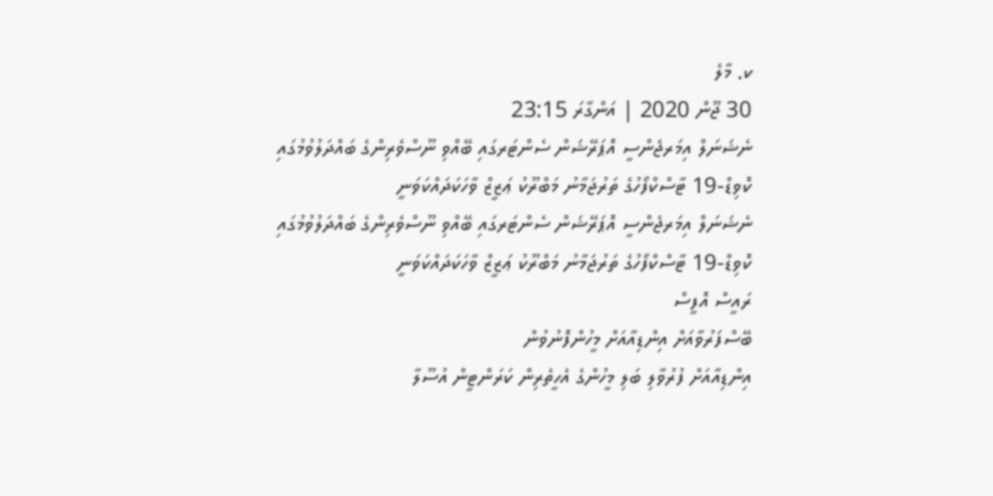ކ. މާލެ
30 ޖޫން 2020 | އަންގާރަ 23:15
ނެޝަނަލް އިމަރޖެންސީ އޮޕަރޭޝަން ސެންޓަރގައި ބޭއްވި ނޫސްވެރިންގެ ބައްދަލުވުމުގައި ކޮވިޑް-19 ޓާސްކްފޯހުގެ ތަރުޖަމާނު މަބްރޫކު ޢަޒީޒް ވާހަކަދައްކަވަނީ
ނެޝަނަލް އިމަރޖެންސީ އޮޕަރޭޝަން ސެންޓަރގައި ބޭއްވި ނޫސްވެރިންގެ ބައްދަލުވުމުގައި ކޮވިޑް-19 ޓާސްކްފޯހުގެ ތަރުޖަމާނު މަބްރޫކު ޢަޒީޒް ވާހަކަދައްކަވަނީ
ރައީސް އޮފީސް
ބޭސްފަރުވާއަށް އިންޑިއާއަށް މީހުންފޮނުވުން
އިންޑިއާއަށް ފުރުވާލި ބަލި މީހުންގެ އެހީތެރިން ކަރަންޓީން އުސޫލާ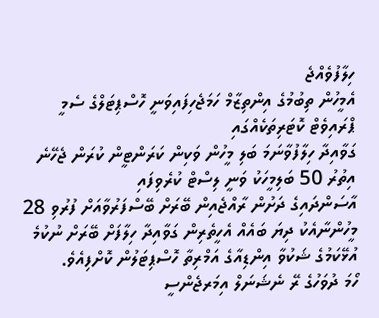ހިލާފުވެއްޖެ
އެމީހުން ތިބުމުގެ އިންތިޒާމް ހަމަޖެހިފައިވަނީ ހޮސްޕިޓަލްގެ ސެމީ ޕްރައިވެޓް ކޮޓަރިތަކެއްގައި
ގަވާއިދާ ހިލާފުވާނަމަ ބަލި މީހުން ވަކިން ކަރަންޓީން ކުރަން ޖެހޭނެ
އިތުރު 50 ބަލިމީހަކު ވަނީ ލިސްޓް ކުރެވިފައި
އާސަންދައިގެ ދަށުން ރާއްޖެއިން ބޭރަށް ބޭސްފަރުވާއަށް ފުރުވި 28 މީހުންނާއެކު ދިޔަ ބައެއް އެހީތެރިން ގަވާއިދާ ހިލާފަށް ބޭރަށް ނުކުމެ އުޅޭކަމުގެ ޝަކުވާ އިންޑިއާގެ އަމްރިތާ ހޮސްޕިޓަލުން ކޮށްފިއެވެ.
ހޯމަ ދުވަހުގެ ރޭ ނެޝަނަލް އިމަރޖެންސީ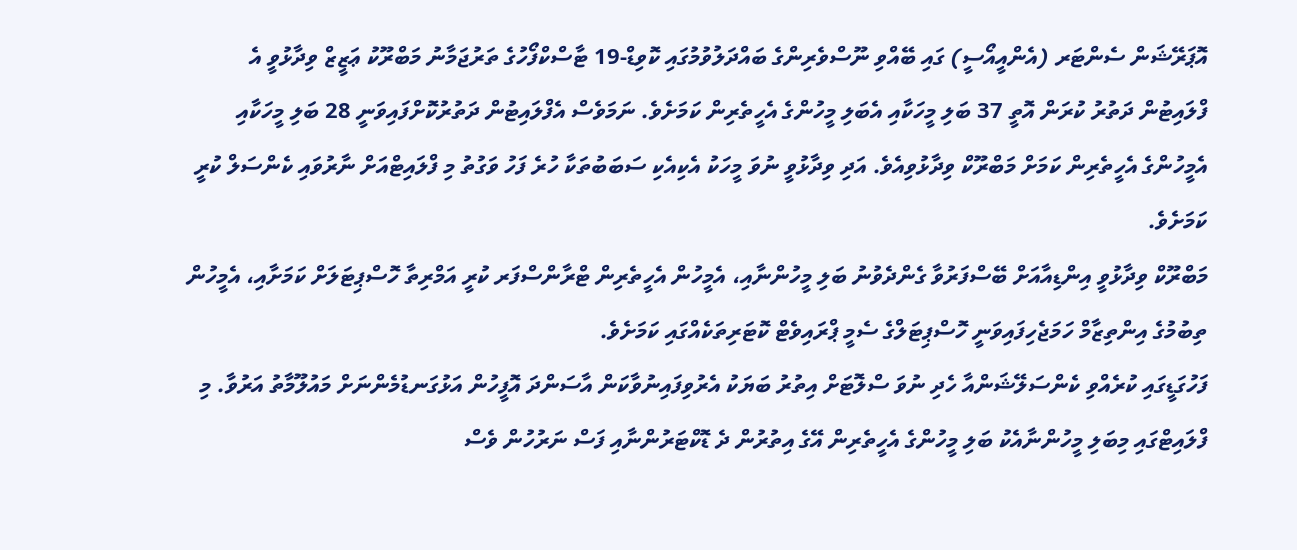އޮޕަރޭޝަން ސެންޓަރ (އެންއީއޯސީ) ގައި ބޭއްވި ނޫސްވެރިންގެ ބައްދަލުވުމުގައި ކޮވިޑް-19 ޓާސްކްފޯހުގެ ތަރުޖަމާނު މަބްރޫކު ޢަޒީޒް ވިދާޅުވީ އެ ފްލައިޓުން ދަތުރު ކުރަން އޮތީ 37 ބަލި މީހަކާއި އެބަލި މީހުންގެ އެހީތެރިން ކަމަށެވެ. ނަމަވެސް އެފްލައިޓުން ދަތުރުކޮށްފައިވަނީ 28 ބަލި މީހަކާއި އެމީހުންގެ އެހީތެރިން ކަމަށް މަބްރޫކް ވިދާޅުވިއެވެ. އަދި ވިދާޅުވީ ނުވަ މީހަކު އެކިއެކި ސަބަބުތަކާ ހުރެ ފަހު ވަގުތު މި ފްލައިޓްއަށް ނާރުވައި ކެންސަލް ކުރީ ކަމަށެވެ.
މަބްރޫކް ވިދާޅުވީ އިންޑިއާއަށް ބޭސްފަރުވާ ގެންދެވުނު ބަލި މީހުންނާއި، އެމީހުން އެހީތެރިން ޓްރާންސްފަރ ކުރީ އަމްރިތާ ހޮސްޕިޓަލަށް ކަމަށާއި، އެމީހުން ތިބުމުގެ އިންތިޒާމް ހަމަޖެހިފައިވަނީ ހޮސްޕިޓަލްގެ ސެމީ ޕްރައިވެޓް ކޮޓަރިތަކެއްގައި ކަމަށެވެ.
ފަހުގަޑީގައި ކުރެއްވި ކެންސަލޭޝަންއާ ހެދި ނުވަ ސްލޮޓަށް އިތުރު ބަޔަކު އެރުވިފައިނުވާކަން އާސަންދަ އޮފީހުން އަޅުގަނޑުމެންނަށް މައުލޫމާތު އަރުވާ. މި ފްލައިޓްގައި މިބަލި މީހުންނާއެކު ބަލި މީހުންގެ އެހީތެރިން އޭގެ އިތުރުން ދެ ޑޮކްޓަރުންނާއި ފަސް ނަރުހުން ވެސް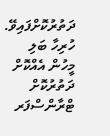ދަތުރުކޮށްފައިވޭ. ހުރިހާ ބަލި މީހުން އެއްކޮށް ދަތުރުކޮށް ޓްރާންސްފަރ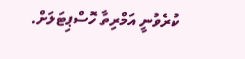ކުރެވުނީ އަމްރިތާ ހޮސްޕިޓަލަށް.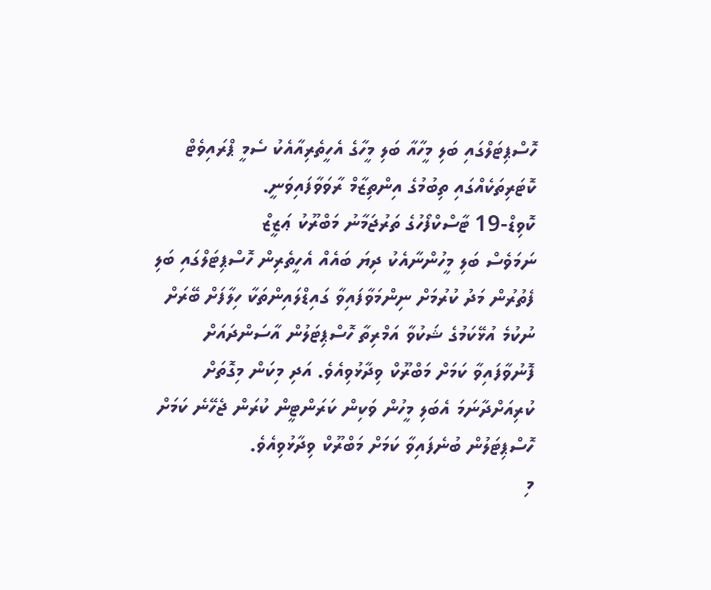ހޮސްޕިޓަލްގައި ބަލި މީހާއާ ބަލި މީހާގެ އެހީތެރިއާއެކު ސެމީ ޕްރައިވެޓް ކޮޓަރިތަކެއްގައި ތިބުމުގެ އިންތިޒާމް ރާވަވާފައިވަނީ.
ކޮވިޑް-19 ޓާސްކްފޯހުގެ ތަރުޖަމާނު މަބްރޫކު ޢަޒީޒް
ނަމަވެސް ބަލި މީހުންނާއެކު ދިޔަ ބައެއް އެހީތެރިން ހޮސްޕިޓަލްގައި ބަލި ފެތުރުން މަދު ކުރުމަށް ނިންމަވާފައިވާ ގައިޑްލައިންތަކާ ހިލާފަށް ބޭރަށް ނުކުމެ އުޅޭކަމުގެ ޝަކުވާ އަމްރިތާ ހޮސްޕިޓަލުން އާސަންދައަށް ފޮނުވާފައިވާ ކަމަށް މަބްރޫކް ވިދާޅުވިއެވެ. އަދި މިކަން މިގޮތަށް ކުރިއަށްދާނަމަ އެބަލި މީހުން ވަކިން ކަރަންޓީން ކުރަން ޖެހޭނެ ކަމަށް ހޮސްޕިޓަލުން ބުނެފައިވާ ކަމަށް މަބްރޫކް ވިދާޅުވިއެވެ.
މި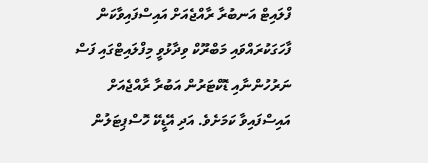ފްލައިޓް އަނބުރާ ރާއްޖެއަށް އައިސްފައިވާކަން ފާހަގަކުރައްވައި މަބްރޫކް ވިދާޅުވީ މިފްލައިޓްގައި ފަސް ނަރުހުންނާއި ޑޮކްޓަރުން އަބުރާ ރާއްޖެއަށް އައިސްފައިވާ ކަމަށެވެ. އަދި އޭޑީކޭ ހޮސްޕިޓަލުން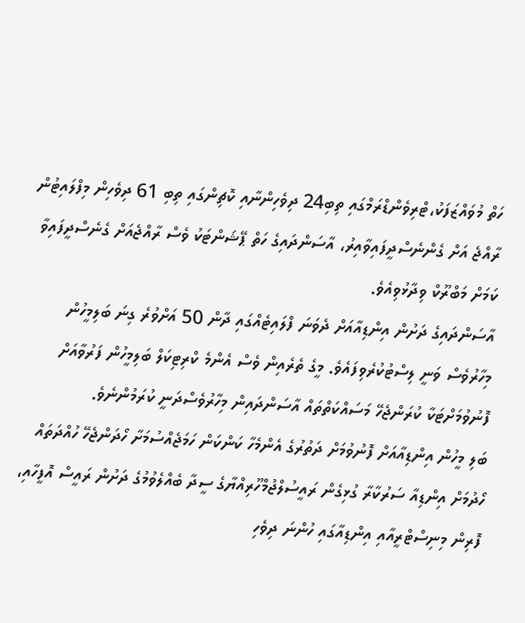ހަތް މުވައްޒަފަކު،ޓްރިވެންޑްރަމްގައި ތިބި24 ދިވެހިންނާއި ކޮޗިންގައި ތިބި 61 ދިވެހިން މިފްލައިޓުން ރާއްޖެ އަށް ގެންނެސްދީފައިވާއިރު، އާސަންދައިގެ ހަތް ޕޭޝަންޓަކު ވެސް ރާއްޖެއަށް ގެނެސްދީފައިވާ ކަމަށް މަބްރޫކް ވިދާޅުވިއެވެ.
އާސަންދައިގެ ދަށުން އިންޑިއާއަށް ދެވަނަ ފްލައިޓެއްގައި ދާން 50 އަށްވުރެ ގިނަ ބަލިމީހުން މިހާރުވެސް ވަނީ ލިސްޓުކުރެވިފައެވެ. މީގެ ތެރެއިން ވެސް އެންމެ ކްރިޓިކަލް ބަލިމީހުން ފަރުވާއަށް ފޮނުވުމަށްޓަކާ ކުރަންޖެހޭ މަސައްކަތްތައް އާސަންދައިން މިހާރުވެސްދަނީ ކުރަމުންނެވެ.
ބަލި މީހުން އިންޑިއާއަށް ފޮނުވުމަށް ދަތުރުގެ އެންމެހާ ކަންކަން ހަމަޖެއްސުމަށާ ހޯދަންޖެހޭ ހުއްދަތައް ހޯދުމަށް އިންޑިއާ ސަރުކާރާ ގުޅިގެން ރައީސުލްޖުމްހޫރިއްޔާގެ ސީދާ ބެއްލެވުމުގެ ދަށުން ރައީސް އޮފީހާއި، ފޮރިން މިނިސްޓްރީއާއި އިންޑިއާގައި ހުންނަ ދިވެހި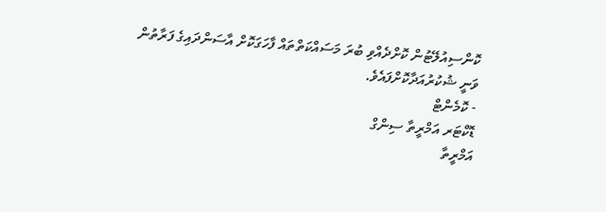ކޮންސިއުލޭޓުން ކޮށްދެއްވި ބުރަ މަސައްކަތްތައް ފާހަގަކޮށް އާސަންދައިގެ ފަރާތުން ވަނީ ޝުކުރުއަދާކޮށްފައެވެ.
- ކޮމެންޓް
ޑޮކްޓަރ އަމްރީތާ ސިންގް
އަމްރީތާ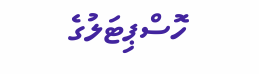ހޮސްޕިޓަލުގެ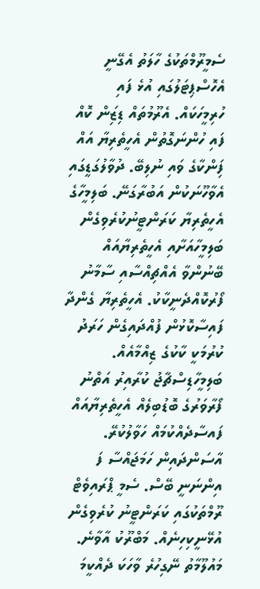ސެމީރޫމްތަކުގެ ހާލަތު އެގޭނީ އެހޮސްޕިޓަލުގައި އުޅެ ފައި ހުރިމީހަކައް. އެރޫމުތައް ޑިޒަިން ކޮއް ފައި ހުންނަގޮތުން އެހީތެރިޔާ އައް ފިަންކާގެ ވައި ނުލިބޭ. ދުވާލުގަޑީގައި އެވާހޫނަކުން އަބުރާގަނޭ. ބަލިމީހާގެ އެހީތެރިޔާ ކަރަންޓީނުކުރެވިގެން ބަލިމީހާއަށާއި އެހީތެރިޔާއައް ބޭނުންވާ އެއްޗިއްސާއި ސާމާނު ފޯރުކޮއްދެނީކާކު. އެހީތެރިޔާ ގެންދާ ފައިސާކޮޅުން ފުއްދައިގެން ހަރަދު ކުރުމަކީ ކާކުގެ ޒިއްމާއެއް. ބަލިމީހާޑިސްޗާޖު ކުރާއިރު އަތްނު ފޯރާވަރުގެ ބޮޑުބިލެއް އެހީތެރިޔާއައް ފައސާދެއްކުމައް ހަވާލުކުރޭ. އާސަންދައިން ހަމަޖައްސާ ފަ އިންނަނީ ބޭސް. ސެމީ ޕްރައިވެޓް ރޫމްތަކުގައި ކަރަންޓީނު ކުރެވިގެން އުޅޭނީކިހިނެއް. މަބްރޫކު އާވާނެ. މައުލޫމާތު ނޭގިހުރެ ވާހަކަ ދެއްކީމަ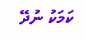ކަމަކު ނުދޭ